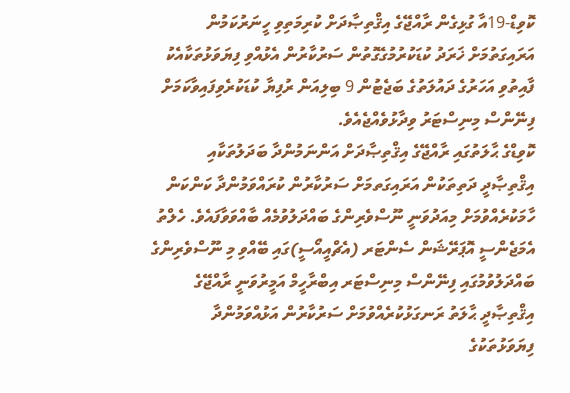ކޮވިޑް-19އާ ގުޅިގެން ރާއްޖޭގެ އިޤްތިޞާދަށް ކުރިމަތިވި ހީނަރުކަމުން އަރައިގަތުމަށް ޚަރަދު ކުޑަކުރުމުގެގޮތުން ސަރުކާރުން އެޅުއްވި ފިޔަވަޅުތަކާއެކު ފާއިތުވި އަހަރުގެ ދައުލަތުގެ ބަޖެޓުން 9 ބިލިއަން ރުފިޔާ ކުޑަކުރެވިފައިވާކަމަށް ފިނޭންސް މިނިސްޓަރު ވިދާޅުވެއްޖެއެވެ.
ކޮވިޑްގެ ޙާލަތުގައި ރާއްޖޭގެ އިޤްތިޞާދަށް އަންނަމުންދާ ބަދަލުތަކާއި އިޤްތިޞާދީ ދަތިތަކުން އަރައިގަތމަށް ސަރުކާރުން ކުރައްވަމުންދާ ކަންކަން ހާމަކުރެއްވުމަށް މިއަދުވަނީ ނޫސްވެރިންގެ ބައްދަލުވުމެއް ބާއްވަވާފައެވެ. ހެލްތު އެމަޖެންސީ އޮޕަރޭޝަން ސެންޓަރ (އެޗްއީއޯސީ)ގައި ބޭއްވި މި ނޫސްވެރިންގެ ބައްދަލުވުމުގައި ފިނޭންސް މިނިސްޓަރ އިބްރާހީމް އަމީރުވަނީ ރާއްޖޭގެ އިޤްތިޞާދީ ޙާލަތު ރަނގަޅުކުރެއްވުމަށް ސަރުކާރުން އަޅުއްވަމުންދާ ފިޔަވަޅުތަކުގެ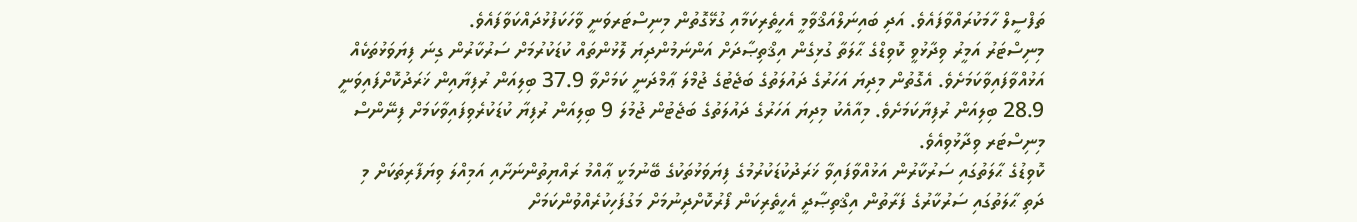ތަފްސީލް ހާމަކުރައްވާފައެވެ. އަދި ބައިނަލްއަޤްވާމީ އެހީތެރިކަމާއި ގުޅޭގޮތުން މިނިސްޓަރވަނީ ވާހަކަފުޅުދައްކަވާފައެވެ.
މިނިސްޓަރު އަމީރު ވިދާޅުވީ ކޮވިޑްގެ ޙާލަތާ ގުޅިގެން އިޤްތިޞާދަށް އަންނަމުންދިޔަ ލޮޅުންތައް ކުޑަކުރުމަށް ސަރުކާރުން ގިނަ ފިޔަވަޅުތަކެއް އަޅުއްވާފައިވާކަމަށެވެ. އެގޮތުން މިދިޔަ އަހަރުގެ ދައުލަތުގެ ބަޖެޓުގެ ޖުމްލަ ޢާމްދަނީ ކަމަށްވާ 37.9 ބިލިއަން ރުފިޔާއިން ޚަރަދުކޮށްފައިވަނީ 28.9 ބިލިއަން ރުފިޔާކަމަށެވެ. މިއާއެކު މިދިޔަ އަހަރުގެ ދައުލަތުގެ ބަޖެޓުން ޖުމުލަ 9 ބިލިއަން ރުފިޔާ ކުޑަކުރެވިފައިވާކަމަށް ފިނޭންސް މިނިސްޓަރ ވިދާޅުވިއެވެ.
ކޮވިޑުގެ ޙާލަތުގައި ސަރުކާރުން އަޅުއްވާފައިވާ ޚަރަދުކުޑަކުރުމުގެ ފިޔަވަޅުތަކުގެ ބޭނުމަކީ ޢާއްމު ރައްޔިތުންނަށާއި އަމިއްލަ ވިޔަފާރިތަކަށް މި ދަތި ޙާލަތުގައި ސަރުކާރުގެ ފަރާތުން އިޤްތިޞާދީ އެހީތެރިކަން ފޯރުކޮށްދިނުމަށް މަގުފަހިކުރެއްވުންކަމަށް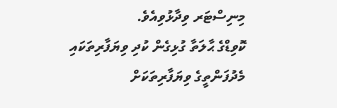މިނިސްޓަރ ވިދާޅުވިއެވެ.
ކޮވިޑްގެ ޙާލަތާ ގުޅިގެން ކުދި ވިޔަފާރިތަކައި މެދުފަންތީގެ ވިޔަފާރިތަކަށް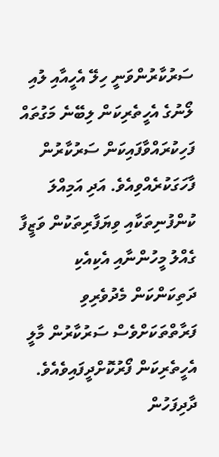ސަރުކާރުންވަނީ ހިލޭ އެހީއާއި ލުއި ލޯނުގެ އެހީތެރިކަން ލިބޭނެ މަގުތައް ފަހިކުރައްވާފައިކަން ސަރުކާރުން ފާހަގަކުރެއްވިއެވެ. އަދި އަމިއްލަ ކުންފުނިތަކާއި ވިޔަފާރިތަކުން ވަޒީފާ ގެއްލު މީހުންނާއި އެކިއެކި ދަތިކަންކަން މެދުވެރިވި ފަރާތްތަކަށްވެސް ސަރުކާރުން މާލީ އެހީތެރިކަން ފޯރުކޮށްދީފައިވެއެވެ. ދާދިފަހުން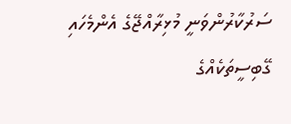ސަރުކާރުންވަނީ މުޅިރާއްޖޭގެ އެންމެހައި ގޭބިސީތަކެއްގެ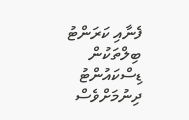ފެނާއި ކަރަންޓު ބިލްތަކުން ޑިސްކައުންޓު ދިނުމަށްވެސް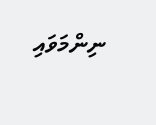ނިންމަވައި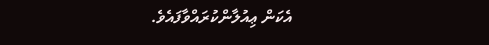އެކަން ޢިއުލާންކުރައްވާފައެވެ.